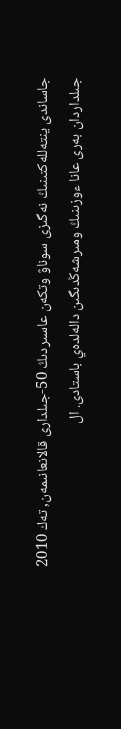جاساندى ينتەللەكتىنىڭ نەگىزى سوناۋ وتكەن عاسىردىڭ 50-جىلدارى قالانعانىمەن, تەك 2010 جىلداردان بەرى عانا ءوزىنىڭ ومىرشەڭدىگىن دالەلدەي باستادى. ال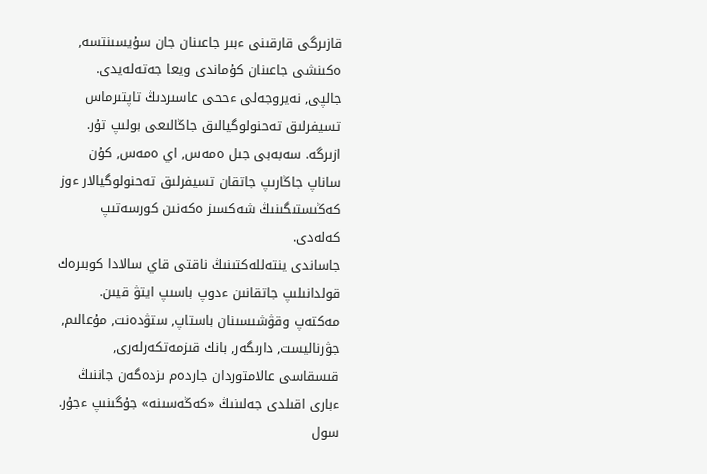قازىرگى قارقىنى ءبىر جاعىنان جان سۇيسىنتسە, ەكىنشى جاعىنان كۇماندى ويعا جەتەلەيدى. جالپى, نەيروجەلى ءححى عاسىردىڭ تاپتىرماس تسيفرلىق تەحنولوگيالىق جاڭالىعى بولىپ تۇر. ازىرگە. سەبەبى جىل ەمەس, اي ەمەس, كۇن ساناپ جاڭارىپ جاتقان تسيفرلىق تەحنولوگيالار ءوز كەڭىستىگىنىڭ شەكسىز ەكەنىن كورسەتىپ كەلەدى.
جاساندى ينتەللەكتىنىڭ ناقتى قاي سالادا كوبىرەك قولدانىلىپ جاتقانىن ءدوپ باسىپ ايتۋ قيىن. مەكتەپ وقۋشىسىنان باستاپ, ستۋدەنت, مۇعالىم, جۋرناليست, دارىگەر, بانك قىزمەتكەرلەرى, قىسقاسى عالامتوردان جاردەم ىزدەگەن جاننىڭ ءبارى اقىلدى جەلىنىڭ «كەڭەسىنە» جۇگىنىپ ءجۇر. سول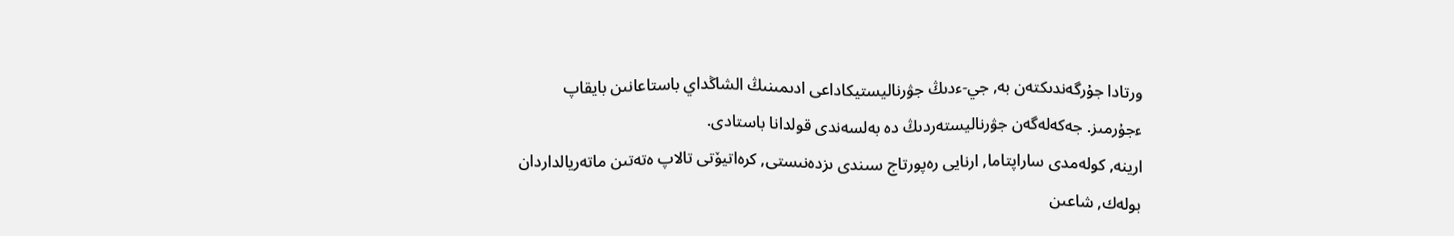ورتادا جۇرگەندىكتەن بە, جي-ءدىڭ جۋرناليستيكاداعى ادىمىنىڭ الشاڭداي باستاعانىن بايقاپ ءجۇرمىز. جەكەلەگەن جۋرناليستەردىڭ دە بەلسەندى قولدانا باستادى.
ارينە, كولەمدى ساراپتاما, ارنايى رەپورتاج سىندى ىزدەنىستى, كرەاتيۆتى تالاپ ەتەتىن ماتەريالداردان بولەك, شاعىن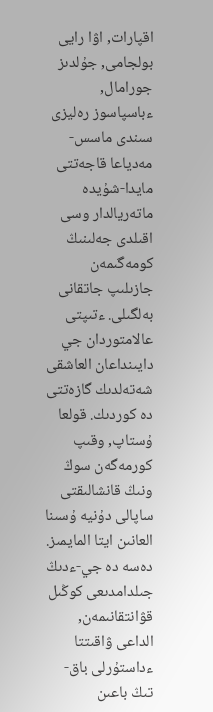اقپارات, اۋا رايى بولجامى, جۇلدىز جورامال, ءباسپاسوز رەليزى سىندى ماسس-مەدياعا قاجەتتى مايدا-شۇيدە ماتەريالدار وسى اقىلدى جەلىنىڭ كومەگىمەن جازىلىپ جاتقانى بەلگىلى. ءتىپتى عالامتوردان جي دايىنداعان العاشقى شەتەلدىك گازەتتى دە كوردىك. قولعا ۇستاپ, وقىپ كورمەگەن سوڭ ونىڭ قانشالىقتى ساپالى دۇنيە ۇسىنا العانىن ايتا المايمىز. دەسە دە جي-ءدىڭ جىلدامدىعى كوڭىل قۋانتقانىمەن, الداعى ۋاقىتتا ءداستۇرلى باق-تىڭ باعىن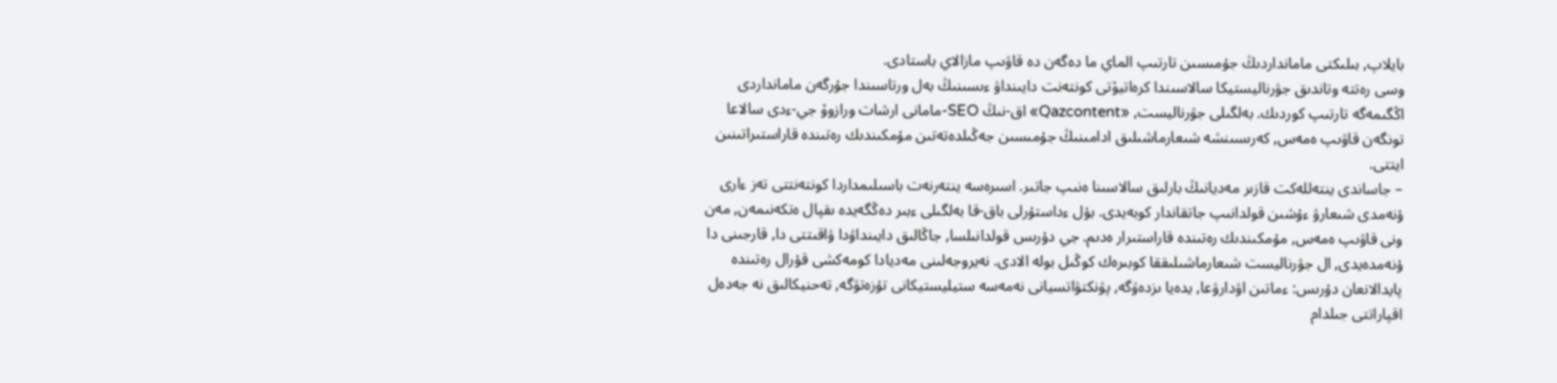بايلاپ, بىلىكتى مامانداردىڭ جۇمىسىن تارتىپ الماي ما دەگەن دە قاۋىپ مازالاي باستادى.
وسى رەتتە وتاندىق جۋرناليستيكا سالاسىندا كرەاتيۆتى كونتەنت دايىنداۋ ءىسىنىڭ بەل ورتاسىندا جۇرگەن مامانداردى اڭگىمەگە تارتىپ كوردىك. بەلگىلى جۋرناليست, «Qazcontent» اق-نىڭ SEO-مامانى ارشات ورازوۆ جي-ءدى سالاعا تونگەن قاۋىپ ەمەس, كەرىسىنشە شىعارماشىلىق ادامىنىڭ جۇمىسىن جەڭىلدەتەتىن مۇمكىندىك رەتىندە قاراستىراتىنىن ايتتى.
– جاساندى ينتەللەكت قازىر مەديانىڭ بارلىق سالاسىنا ەنىپ جاتىر. اسىرەسە ينتەرنەت باسىلىمداردا كونتەنتتى تەز ءارى ۇنەمدى شىعارۋ ءۇشىن قولدانىپ جاتقاندار كوبەيدى. بۇل ءداستۇرلى باق-قا بەلگىلى ءبىر دەڭگەيدە ىقپال ەتكەنىمەن, مەن ونى قاۋىپ ەمەس, مۇمكىندىك رەتىندە قاراستىرار ەدىم. جي دۇرىس قولدانىلسا, جاڭالىق دايىنداۋدا ۋاقىتتى دا, قارجىنى دا ۇنەمدەيدى, ال جۋرناليست شىعارماشىلىققا كوبىرەك كوڭىل بولە الادى. نەيروجەلىنى مەديادا كومەكشى قۇرال رەتىندە پايدالانعان دۇرىس: ءماتىن اۋدارۋعا, يدەيا ىزدەۋگە, پۋنكتۋاتسيانى نەمەسە ستيليستيكانى تۇزەتۋگە, تەحنيكالىق نە جەدەل اقپاراتتى جىلدام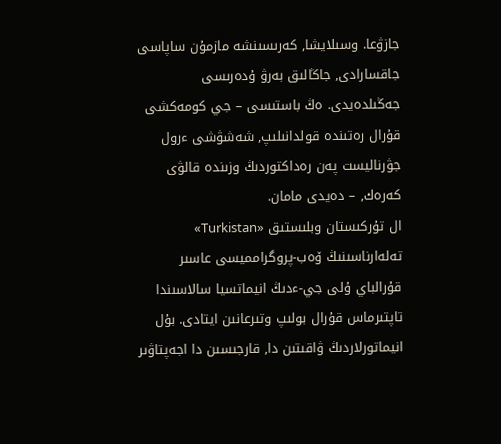جازۋعا. وسىلايشا, كەرىسىنشە مازمۇن ساپاسى جاقسارادى, جاڭالىق بەرۋ ۇدەرىسى جەڭىلدەيدى. ەڭ باستىسى – جي كومەكشى قۇرال رەتىندە قولدانىلىپ, شەشۋشى ءرول جۋرناليست پەن رەداكتوردىڭ وزىندە قالۋى كەرەك, – دەيدى مامان.
ال تۇركىستان وبلىستىق «Turkistan» تەلەارناسىنىڭ ۆەب-پروگرامميسى عاسىر قۇرالباي ۇلى جي-ءدىڭ انيماتسيا سالاسىندا تاپتىرماس قۇرال بولىپ وتىرعانىن ايتادى. بۇل انيماتورلاردىڭ ۋاقىتىن دا, قارجىسىن دا اجەپتاۋىر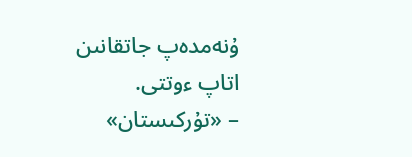ۇنەمدەپ جاتقانىن اتاپ ءوتتى.
– «تۇركىستان»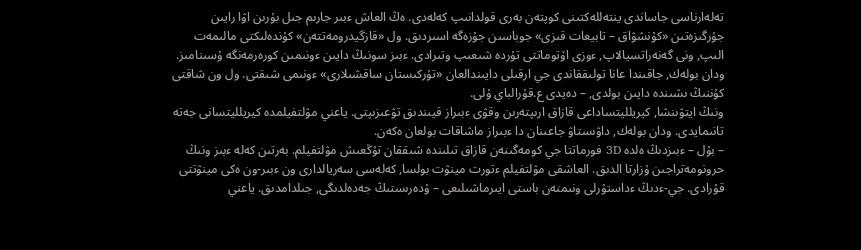تەلەارناسى جاساندى ينتەللەكتىنى كوپتەن بەرى قولدانىپ كەلەدى. ەڭ العاش ءبىر جارىم جىل بۇرىن اۋا رايىن جۇرگىزەتىن «كۇنشۋاق – تابيعات قىزى» جوباسىن جۇزەگە اسىردىق. ول «قازگيدرومەتتەن» كۇندەلىكتى مالىمەت الىپ, ونى گەنەراتسيالاپ, ءوزى اۆتوماتتى تۇردە شىعىپ وتىرادى. ءبىز سونىڭ دايىن ءونىمىن كورەرمەنگە ۇسىنامىز. ودان بولەك, جاقىندا عانا تولىققاندى جي ارقىلى دايىندالعان «تۇركىستان ساقشىلارى» ءونىمى شىقتى. ول ون شاقتى كۇننىڭ ىشىندە دايىن بولدى, – دەيدى ع.قۇرالباي ۇلى.
ونىڭ ايتۋىنشا, كيريلليتساداعى قازاق ارىپتەرىن وقۋى ءبىراز قيىندىق تۋعىزىپتى. ياعني مۋلتفيلمدە كيريلليتسانى جەتە تانىمايدى. ودان بولەك, داۋىستاۋ جاعىنان دا ءبىراز ماشاقات بولعان ەكەن.
– بۇل – ءبىزدىڭ ەلدە 3D فورماتتا جي كومەگىنەن قازاق تىلىندە شىققان تۇڭعىش مۋلتفيلم. بەرتىن كەلە ءبىز ونىڭ حرونومەتراجىن ۇزارتا الدىق. العاشقى مۋلتفيلم ءتورت مينۋت بولسا, كەلەسى سەريالدارى ون ءبىر-ون ەكى مينۋتتى قۇرادى. جي-ءدىڭ ءداستۇرلى ونىمنەن باستى ايىرماشىلىعى – ۇدەرىستىڭ جەدەلدىگى, جىلدامدىق. ياعني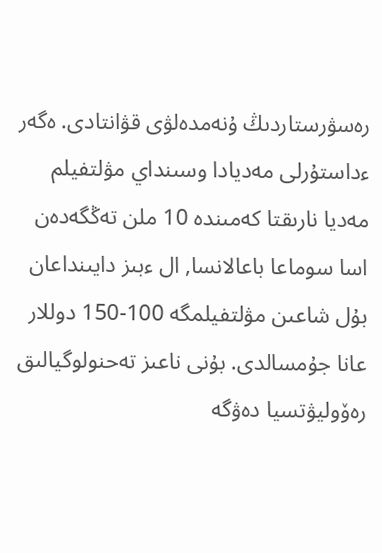رەسۋرستاردىڭ ۇنەمدەلۋى قۋانتادى. ەگەر ءداستۇرلى مەديادا وسىنداي مۋلتفيلم مەديا نارىقتا كەمىندە 10 ملن تەڭگەدەن اسا سوماعا باعالانسا, ال ءبىز دايىنداعان بۇل شاعىن مۋلتفيلمگە 100-150 دوللار عانا جۇمسالدى. بۇنى ناعىز تەحنولوگيالىق رەۆوليۋتسيا دەۋگە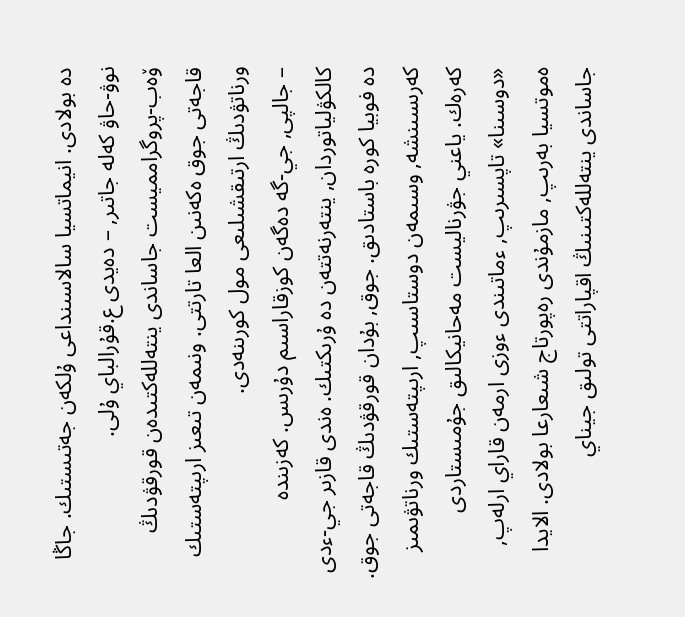دە بولادى. انيماتسيا سالاسىنداعى ۇلكەن جەتىستىك. جاڭا نوۋ-حاۋ كەلە جاتىر, – دەيدى ع.قۇرالباي ۇلى.
ۆەب-پروگرامميست جاساندى ينتەللەكتىدەن قورقۋدىڭ قاجەتى جوق ەكەنىن العا تارتتى. ونىمەن تىعىز ارىپتەستىك ورناتۋدىڭ ارتىقشىلىعى مول كورىنەدى.
– جالپى, جي-گە دەگەن كوزقاراسىم دۇرىس. كەزىندە كالكۋلياتوردان, ينتەرنەتتەن دە ۇرىكتىك. ەندى قازىر جي-ءدى دە فوبيا كورە باستادىق. جوق, بۇدان قورقۋدىڭ قاجەتى جوق. كەرىسىنشە, وسىمەن دوستاسىپ, ارىپتەستىك ورناتۋىمىز كەرەك. ياعني جۋرناليست مەحانيكالىق جۇمىستاردى «دوسىنا» تاپسىرىپ, ءماتىندى ءوزى ارمەن قاراي ارلەپ, ەموتسيا بەرىپ, مازمۇندى رەپورتاج شىعارعا بولادى. الايدا جاساندى ينتەللەكتىنىڭ اقپاراتتى تولىق جيناي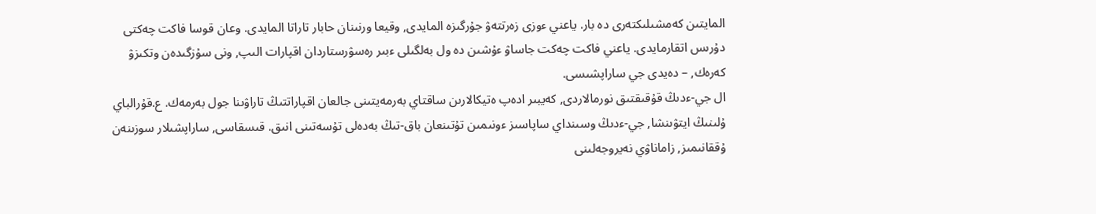المايتىن كەمشىلىكتەرى دە بار. ياعني ءوزى زەرتتەۋ جۇرگىزە المايدى, وقيعا ورنىنان حابار تاراتا المايدى. وعان قوسا فاكت چەكتى دۇرىس اتقارمايدى. ياعني فاكت چەكت جاساۋ ءۇشىن دە ول بەلگىلى ءبىر رەسۋرستاردان اقپارات الىپ, ونى سۇزگىدەن وتكىزۋ كەرەك, – دەيدى جي ساراپشىسى.
ال جي-ءدىڭ قۇقىقتىق نورمالاردى, كەيبىر ادەپ ەتيكالارىن ساقتاي بەرمەيتىنى جالعان اقپاراتتىڭ تاراۋىنا جول بەرمەك. ع.قۇرالباي ۇلىنىڭ ايتۋىنشا, جي-ءدىڭ وسىنداي ساپاسىز ءونىمىن تۇتىنعان باق-تىڭ بەدەلى تۇسەتىنى انىق. قىسقاسى, ساراپشىلار سوزىنەن ۇققانىمىز, زاماناۋي نەيروجەلىنى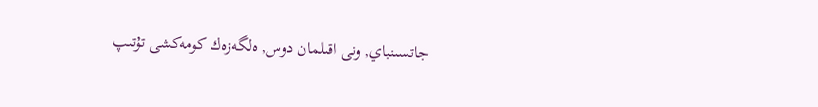جاتسىنباي, ونى اقىلمان دوس, ەلگەزەك كومەكشى تۇتىپ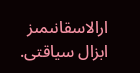ارالاسقانىمىز ابزال سياقتى.